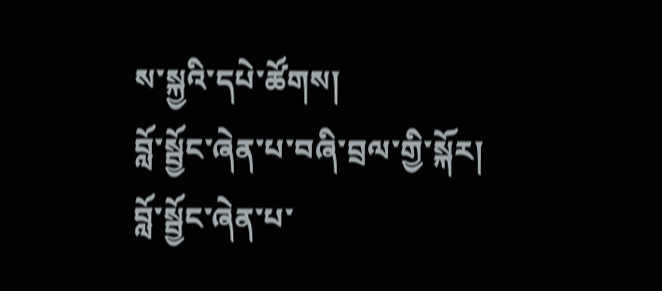ས་སྐྱའི་དཔེ་ཚོགས།
བློ་སྦྱོང་ཞེན་པ་བཞི་བྲལ་གྱི་སྐོར།
བློ་སྦྱོང་ཞེན་པ་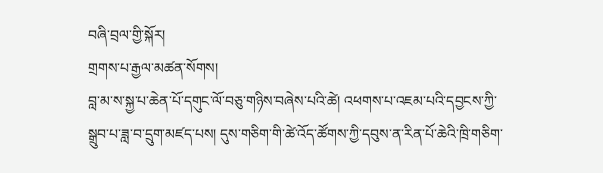བཞི་བྲལ་གྱི་སྐོར།
གྲགས་པ་རྒྱལ་མཚན་སོགས།
བླ་མ་ས་སྐྱ་པ་ཆེན་པོ་དགུང་ལོ་བཅུ་གཉིས་བཞེས་པའི་ཚེ། འཕགས་པ་འཇམ་པའི་དབྱངས་ཀྱི་སྒྲུབ་པ་ཟླ་བ་དྲུག་མཛད་པས། དུས་གཅིག་གི་ཚེ་འོད་ཚོགས་ཀྱི་དབུས་ན་རིན་པོ་ཆེའི་ཁྲི་གཅིག་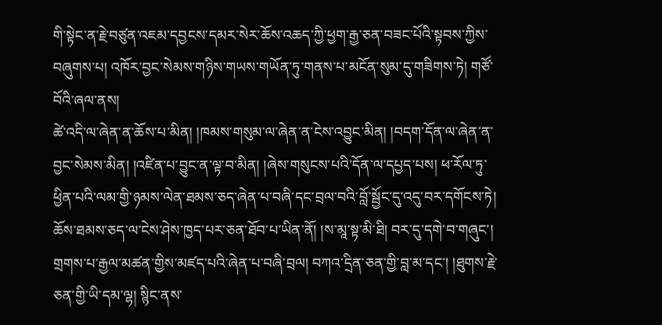གི་སྟེང་ན་རྗེ་བཙུན་འཇམ་དབྱངས་དམར་སེར་ཆོས་འཆད་ཀྱི་ཕྱག་རྒྱ་ཅན་བཟང་པོའི་སྟབས་ཀྱིས་བཞུགས་པ། འཁོར་བྱང་སེམས་གཉིས་གཡས་གཡོན་ཏུ་གནས་པ་མངོན་སུམ་དུ་གཟིགས་ཏེ། གཙོ་བོའི་ཞལ་ནས།
ཚེ་འདི་ལ་ཞེན་ན་ཆོས་པ་མིན། །ཁམས་གསུམ་ལ་ཞེན་ན་ངེས་འབྱུང་མིན། །བདག་དོན་ལ་ཞེན་ན་བྱང་སེམས་མིན། །འཛིན་པ་བྱུང་ན་ལྟ་བ་མིན། །ཞེས་གསུངས་པའི་དོན་ལ་དཔྱད་པས། ཕ་རོལ་ཏུ་ཕྱིན་པའི་ལམ་གྱི་ཉམས་ལེན་ཐམས་ཅད་ཞེན་པ་བཞི་དང་བྲལ་བའི་བློ་སྦྱོང་དུ་འདུ་བར་དགོངས་ཏེ། ཆོས་ཐམས་ཅད་ལ་ངེས་ཤེས་ཁྱད་པར་ཅན་ཐོབ་པ་ཡིན་ནོ། །ས་མཱ་སྟ་མི་ཐི། བར་དུ་དགེ་བ་གཞུང་། གྲགས་པ་རྒྱལ་མཚན་གྱིས་མཛད་པའི་ཞེན་པ་བཞི་བྲལ། བཀའ་དྲིན་ཅན་གྱི་བླ་མ་དང་། །ཐུགས་རྗེ་ཅན་གྱི་ཡི་དམ་ལྷ། སྙིང་ནས་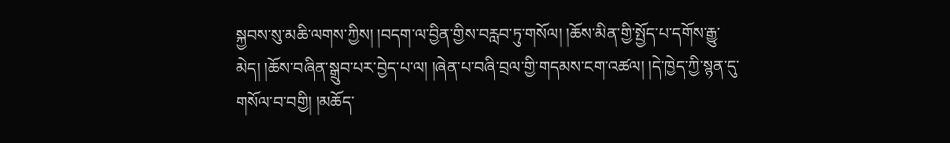སྐྱབས་སུ་མཆི་ལགས་ཀྱིས། །བདག་ལ་བྱིན་གྱིས་བརླབ་ཏུ་གསོལ། །ཆོས་མིན་གྱི་སྤྱོད་པ་དགོས་རྒྱུ་མེད། །ཆོས་བཞིན་སྒྲུབ་པར་བྱེད་པ་ལ། །ཞེན་པ་བཞི་བྲལ་གྱི་གདམས་ངག་འཚལ། །དེ་ཁྱེད་ཀྱི་སྙན་དུ་གསོལ་བ་བགྱི། །མཆོད་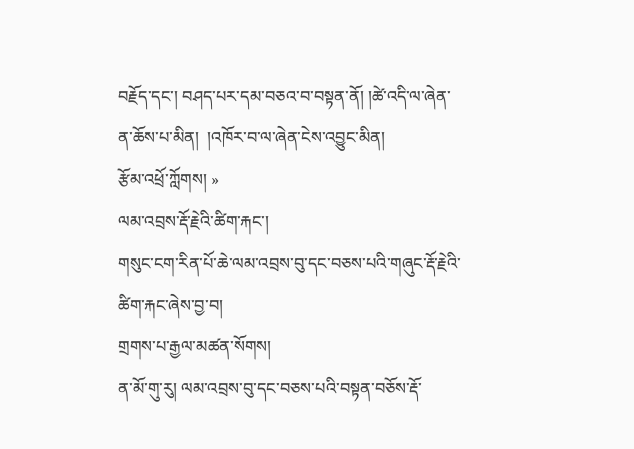བརྗོད་དང་། བཤད་པར་དམ་བཅའ་བ་བསྟན་ནོ། །ཚེ་འདི་ལ་ཞེན་ན་ཆོས་པ་མིན།  །འཁོར་བ་ལ་ཞེན་ངེས་འབྱུང་མིན།
རྩོམ་འཕྲོ་ཀློགས། »
ལམ་འབྲས་རྡོ་རྗེའི་ཚིག་རྐང་།
གསུང་ངག་རིན་པོ་ཆེ་ལམ་འབྲས་བུ་དང་བཅས་པའི་གཞུང་རྡོ་རྗེའི་ཚིག་རྐང་ཞེས་བྱ་བ།
གྲགས་པ་རྒྱལ་མཚན་སོགས།
ན་མོ་གུ་རུ། ལམ་འབྲས་བུ་དང་བཅས་པའི་བསྟན་བཅོས་རྡོ་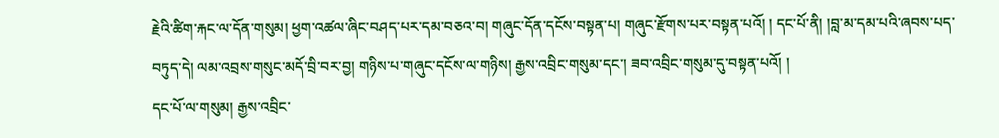རྗེའི་ཚིག་རྐང་ལ་དོན་གསུམ། ཕྱག་འཚལ་ཞིང་བཤད་པར་དམ་བཅའ་བ། གཞུང་དོན་དངོས་བསྟན་པ། གཞུང་རྫོགས་པར་བསྟན་པའོ། ། དང་པོ་ནི། །བླ་མ་དམ་པའི་ཞབས་པད་བཏུད་དེ། ལམ་འབྲས་གསུང་མདོ་བྲི་བར་བྱ། གཉིས་པ་གཞུང་དངོས་ལ་གཉིས། རྒྱས་འབྲིང་གསུམ་དང་། ཟབ་འབྲིང་གསུམ་དུ་བསྟན་པའོ། །
དང་པོ་ལ་གསུམ། རྒྱས་འབྲིང་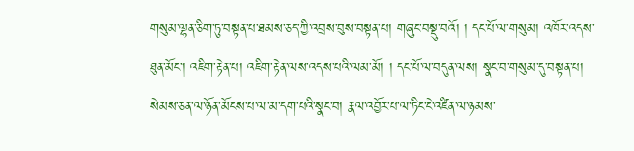གསུམ་ལྷན་ཅིག་ཏུ་བསྟན་པ་ཐམས་ཅད་ཀྱི་འབྲས་བུས་བསྟན་པ། གཞུང་བསྡུ་བའོ། ། དང་པོ་ལ་གསུམ། འཁོར་འདས་ཐུན་མོང་། འཇིག་རྟེན་པ། འཇིག་རྟེན་ལས་འདས་པའི་ལམ་མོ། ། དང་པོ་ལ་བདུན་ལས། སྣང་བ་གསུམ་དུ་བསྟན་པ། སེམས་ཅན་ལ་ཉོན་མོངས་པ་ལ་མ་དག་པའི་སྣང་བ། རྣལ་འབྱོར་པ་ལ་ཏིང་ངེ་འཛིན་ལ་ཉམས་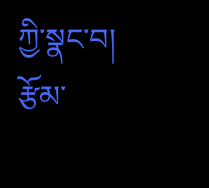ཀྱི་སྣང་བ།
རྩོམ་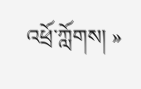འཕྲོ་ཀློགས། »